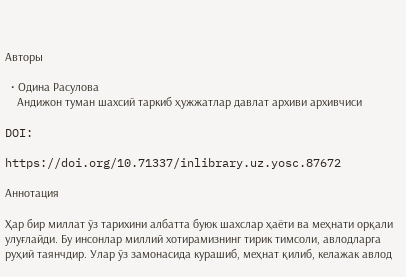Авторы

  • Одина Расулова
    Андижон туман шахсий таркиб ҳужжатлар давлат архиви архивчиси

DOI:

https://doi.org/10.71337/inlibrary.uz.yosc.87672

Аннотация

Ҳар бир миллат ўз тарихини албатта буюк шахслар ҳаёти ва меҳнати орқали улуғлайди. Бу инсонлар миллий хотирамизнинг тирик тимсоли, авлодларга руҳий таянчдир. Улар ўз замонасида курашиб, меҳнат қилиб, келажак авлод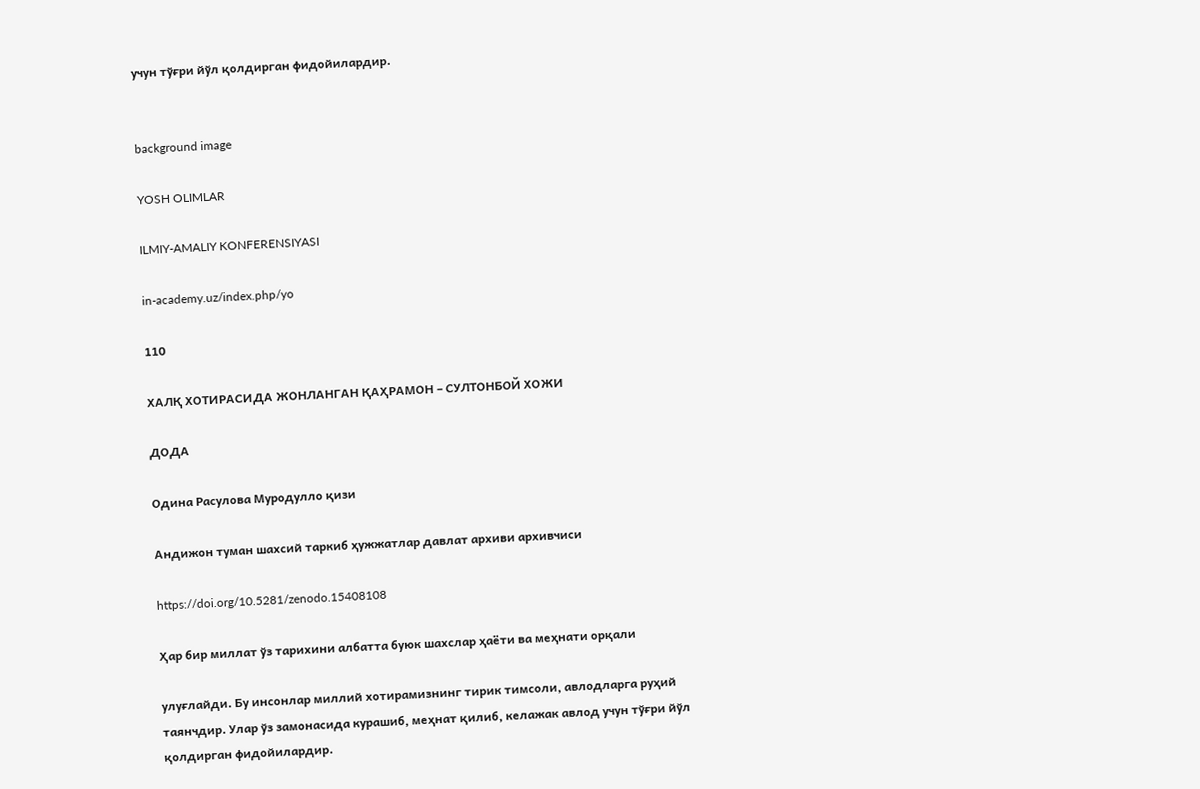учун тўғри йўл қолдирган фидойилардир.


background image

YOSH OLIMLAR

ILMIY-AMALIY KONFERENSIYASI

in-academy.uz/index.php/yo

110

ХАЛҚ ХОТИРАСИДА ЖОНЛАНГАН ҚАҲРАМОН – СУЛТОНБОЙ ХОЖИ

ДОДА

Одина Расулова Муродулло қизи

Андижон туман шахсий таркиб ҳужжатлар давлат архиви архивчиси

https://doi.org/10.5281/zenodo.15408108

Ҳар бир миллат ўз тарихини албатта буюк шахслар ҳаёти ва меҳнати орқали

улуғлайди. Бу инсонлар миллий хотирамизнинг тирик тимсоли, авлодларга руҳий
таянчдир. Улар ўз замонасида курашиб, меҳнат қилиб, келажак авлод учун тўғри йўл
қолдирган фидойилардир.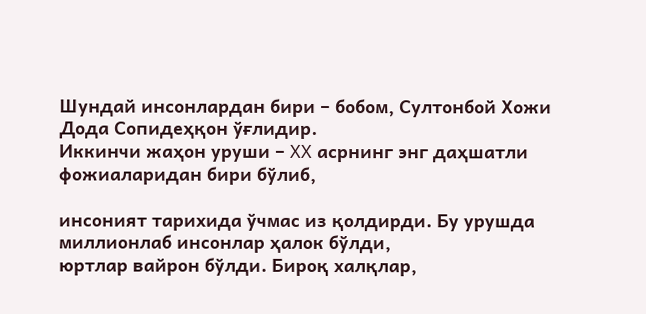Шундай инсонлардан бири – бобом, Султонбой Хожи Дода Сопидеҳқон ўғлидир.
Иккинчи жаҳон уруши – XX асрнинг энг даҳшатли фожиаларидан бири бўлиб,

инсоният тарихида ўчмас из қолдирди. Бу урушда миллионлаб инсонлар ҳалок бўлди,
юртлар вайрон бўлди. Бироқ халқлар,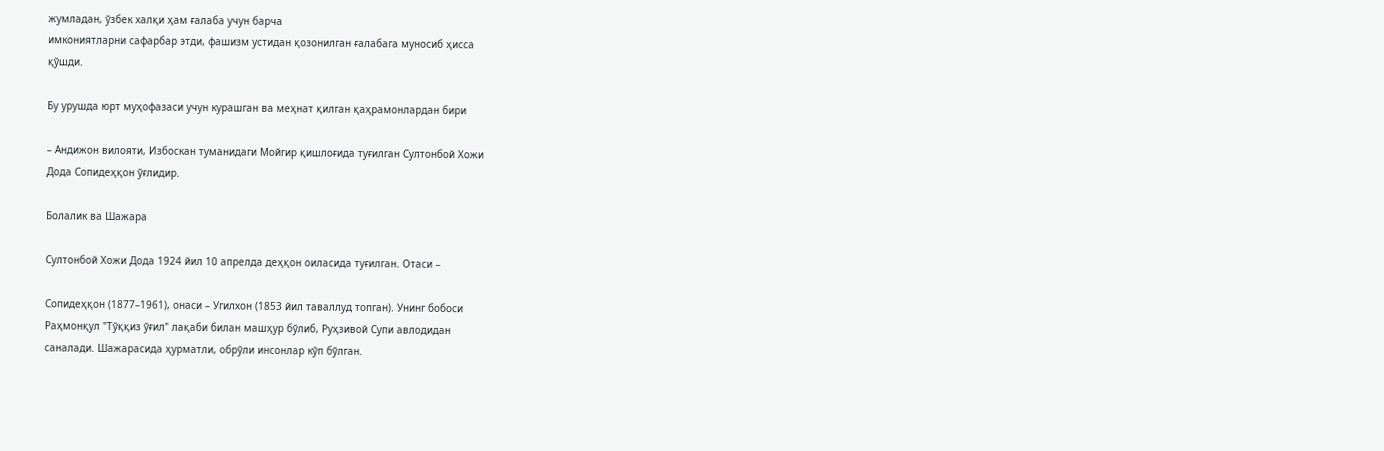жумладан, ўзбек халқи ҳам ғалаба учун барча
имкониятларни сафарбар этди, фашизм устидан қозонилган ғалабага муносиб ҳисса
қўшди.

Бу урушда юрт муҳофазаси учун курашган ва меҳнат қилган қаҳрамонлардан бири

– Андижон вилояти, Избоскан туманидаги Мойгир қишлоғида туғилган Султонбой Хожи
Дода Сопидеҳқон ўғлидир.

Болалик ва Шажара

Султонбой Хожи Дода 1924 йил 10 апрелда деҳқон оиласида туғилган. Отаси –

Сопидеҳқон (1877–1961), онаси – Угилхон (1853 йил таваллуд топган). Унинг бобоси
Раҳмонқул "Тўққиз ўғил" лақаби билан машҳур бўлиб, Руҳзивой Супи авлодидан
саналади. Шажарасида ҳурматли, обрўли инсонлар кўп бўлган.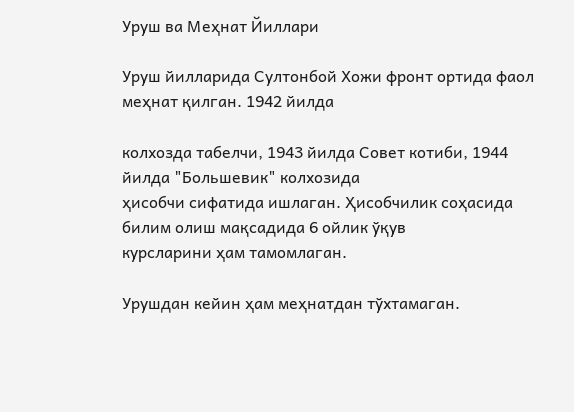Уруш ва Меҳнат Йиллари

Уруш йилларида Султонбой Хожи фронт ортида фаол меҳнат қилган. 1942 йилда

колхозда табелчи, 1943 йилда Совет котиби, 1944 йилда "Большевик" колхозида
ҳисобчи сифатида ишлаган. Ҳисобчилик соҳасида билим олиш мақсадида 6 ойлик ўқув
курсларини ҳам тамомлаган.

Урушдан кейин ҳам меҳнатдан тўхтамаган.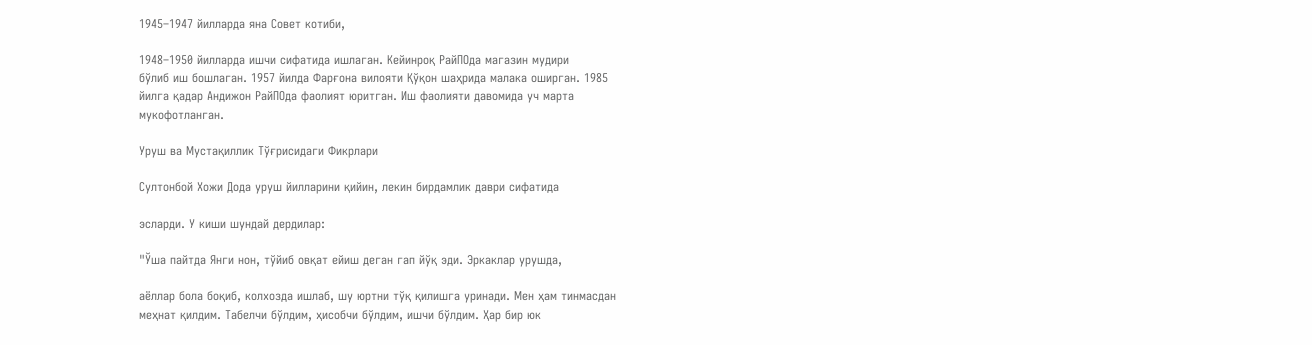1945–1947 йилларда яна Совет котиби,

1948–1950 йилларда ишчи сифатида ишлаган. Кейинроқ РайПОда магазин мудири
бўлиб иш бошлаган. 1957 йилда Фарғона вилояти Қўқон шаҳрида малака оширган. 1985
йилга қадар Андижон РайПОда фаолият юритган. Иш фаолияти давомида уч марта
мукофотланган.

Уруш ва Мустақиллик Тўғрисидаги Фикрлари

Султонбой Хожи Дода уруш йилларини қийин, лекин бирдамлик даври сифатида

эсларди. У киши шундай дердилар:

"Ўша пайтда Янги нон, тўйиб овқат ейиш деган гап йўқ эди. Эркаклар урушда,

аёллар бола боқиб, колхозда ишлаб, шу юртни тўқ қилишга уринади. Мен ҳам тинмасдан
меҳнат қилдим. Табелчи бўлдим, ҳисобчи бўлдим, ишчи бўлдим. Ҳар бир юк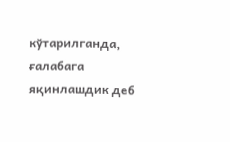кўтарилганда, ғалабага яқинлашдик деб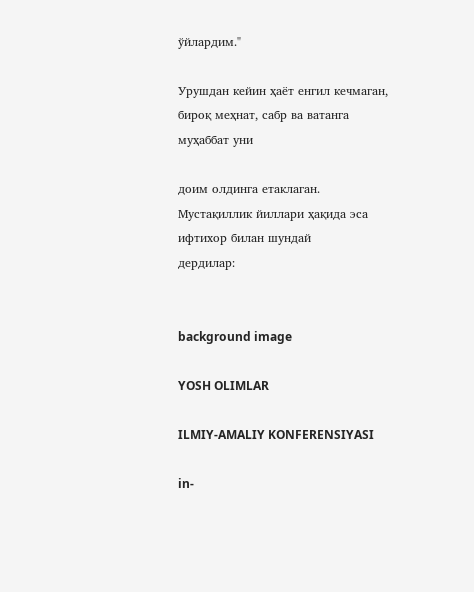ўйлардим."

Урушдан кейин ҳаёт енгил кечмаган, бироқ меҳнат, сабр ва ватанга муҳаббат уни

доим олдинга етаклаган. Мустақиллик йиллари ҳақида эса ифтихор билан шундай
дердилар:


background image

YOSH OLIMLAR

ILMIY-AMALIY KONFERENSIYASI

in-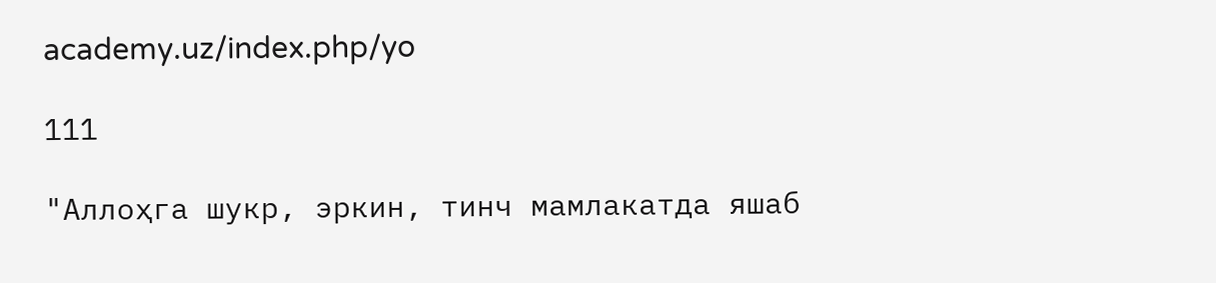academy.uz/index.php/yo

111

"Аллоҳга шукр, эркин, тинч мамлакатда яшаб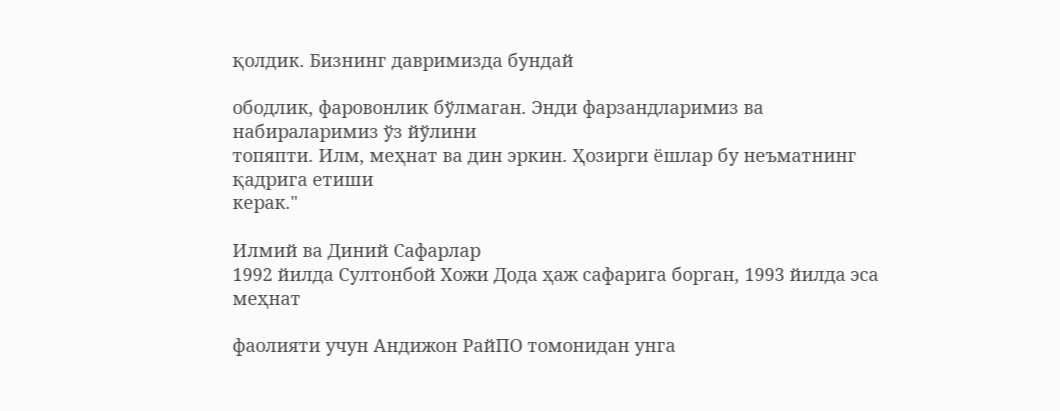қолдик. Бизнинг давримизда бундай

ободлик, фаровонлик бўлмаган. Энди фарзандларимиз ва набираларимиз ўз йўлини
топяпти. Илм, меҳнат ва дин эркин. Ҳозирги ёшлар бу неъматнинг қадрига етиши
керак."

Илмий ва Диний Сафарлар
1992 йилда Султонбой Хожи Дода ҳаж сафарига борган, 1993 йилда эса меҳнат

фаолияти учун Андижон РайПО томонидан унга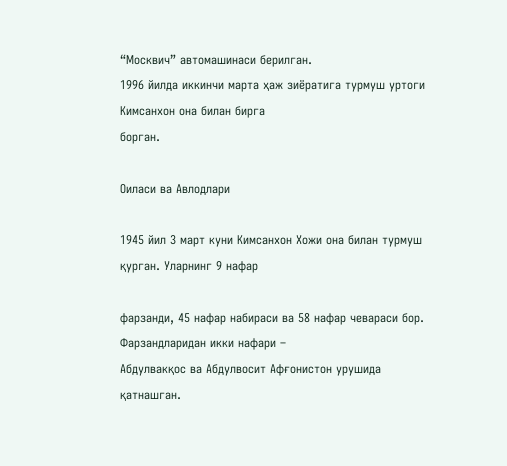“Москвич” автомашинаси берилган.
1996 йилда иккинчи марта ҳаж зиёратига турмуш уртоги Кимсанхон она билан бирга
борган.

Оиласи ва Авлодлари

1945 йил 3 март куни Кимсанхон Хожи она билан турмуш қурган. Уларнинг 9 нафар

фарзанди, 45 нафар набираси ва 58 нафар чевараси бор. Фарзандларидан икки нафари –
Абдулвакқос ва Абдулвосит Афғонистон урушида қатнашган.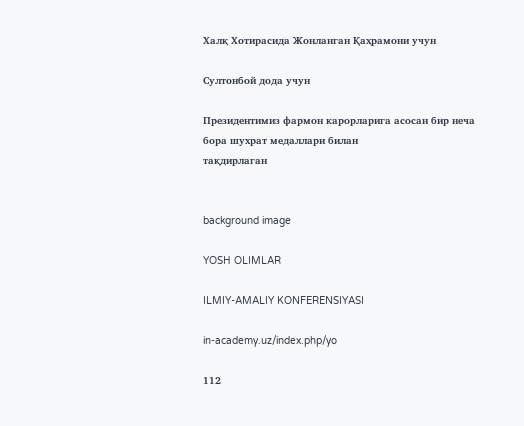Халқ Хотирасида Жонланган Қаҳрамони учун

Султонбой дода учун

Президентимиз фармон карорларига асосан бир неча бора шухрат медаллари билан
тақдирлаган


background image

YOSH OLIMLAR

ILMIY-AMALIY KONFERENSIYASI

in-academy.uz/index.php/yo

112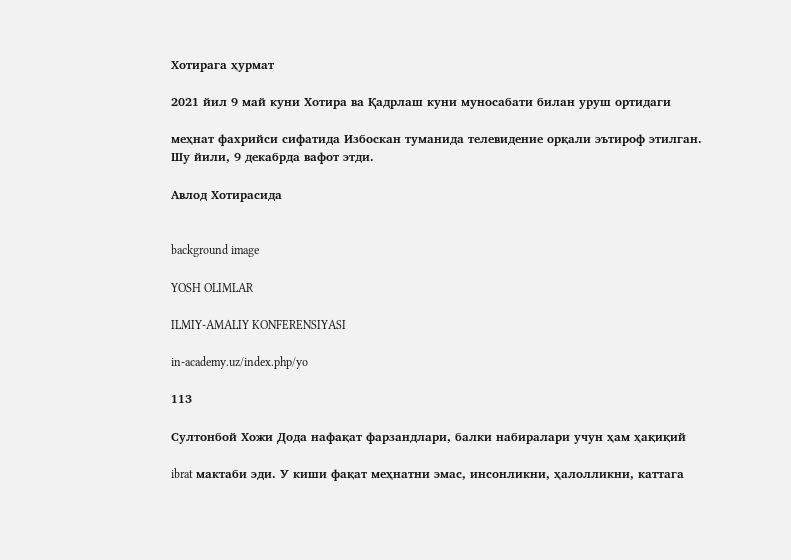Хотирага ҳурмат

2021 йил 9 май куни Хотира ва Қадрлаш куни муносабати билан уруш ортидаги

меҳнат фахрийси сифатида Избоскан туманида телевидение орқали эътироф этилган.
Шу йили, 9 декабрда вафот этди.

Авлод Хотирасида


background image

YOSH OLIMLAR

ILMIY-AMALIY KONFERENSIYASI

in-academy.uz/index.php/yo

113

Султонбой Хожи Дода нафақат фарзандлари, балки набиралари учун ҳам ҳақиқий

ibrat мактаби эди. У киши фақат меҳнатни эмас, инсонликни, ҳалолликни, каттага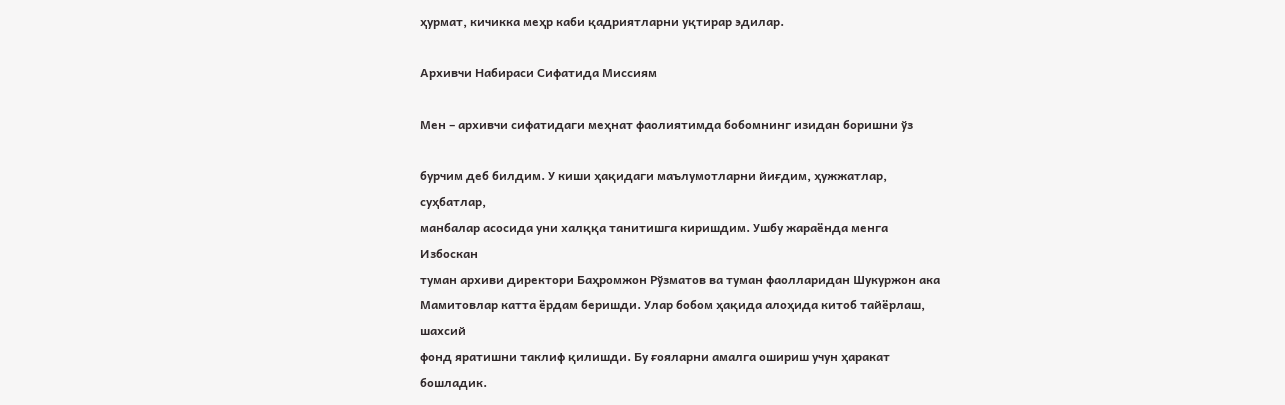ҳурмат, кичикка меҳр каби қадриятларни уқтирар эдилар.

Архивчи Набираси Сифатида Миссиям

Мен – архивчи сифатидаги меҳнат фаолиятимда бобомнинг изидан боришни ўз

бурчим деб билдим. У киши ҳақидаги маълумотларни йиғдим, ҳужжатлар, суҳбатлар,
манбалар асосида уни халққа танитишга киришдим. Ушбу жараёнда менга Избоскан
туман архиви директори Баҳромжон Рўзматов ва туман фаолларидан Шукуржон ака
Мамитовлар катта ёрдам беришди. Улар бобом ҳақида алоҳида китоб тайёрлаш, шахсий
фонд яратишни таклиф қилишди. Бу ғояларни амалга ошириш учун ҳаракат бошладик.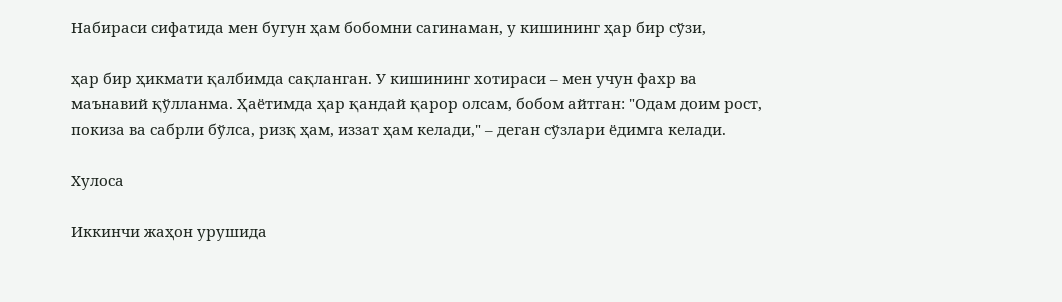Набираси сифатида мен бугун ҳам бобомни сагинаман, у кишининг ҳар бир сўзи,

ҳар бир ҳикмати қалбимда сақланган. У кишининг хотираси – мен учун фахр ва
маънавий қўлланма. Ҳаётимда ҳар қандай қарор олсам, бобом айтган: "Одам доим рост,
покиза ва сабрли бўлса, ризқ ҳам, иззат ҳам келади," – деган сўзлари ёдимга келади.

Хулоса

Иккинчи жаҳон урушида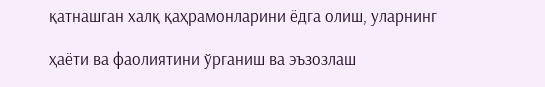қатнашган халқ қаҳрамонларини ёдга олиш, уларнинг

ҳаёти ва фаолиятини ўрганиш ва эъзозлаш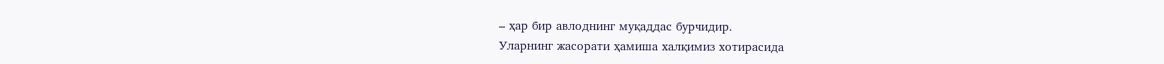– ҳар бир авлоднинг муқаддас бурчидир.
Уларнинг жасорати ҳамиша халқимиз хотирасида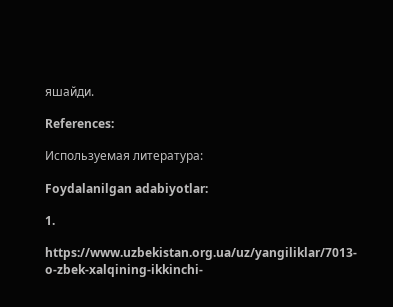яшайди.

References:

Используемая литература:

Foydalanilgan adabiyotlar:

1.

https://www.uzbekistan.org.ua/uz/yangiliklar/7013-o-zbek-xalqining-ikkinchi-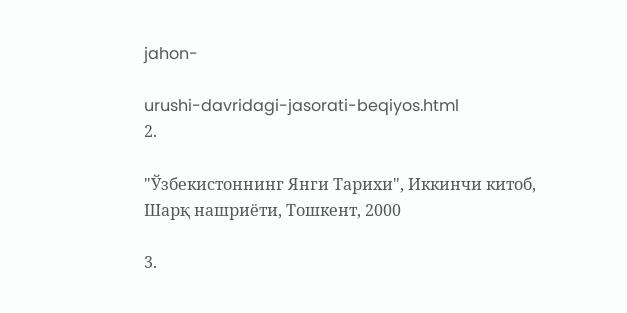jahon-

urushi-davridagi-jasorati-beqiyos.html
2.

"Ўзбекистоннинг Янги Тарихи", Иккинчи китоб, Шарқ нашриёти, Тошкент, 2000

3.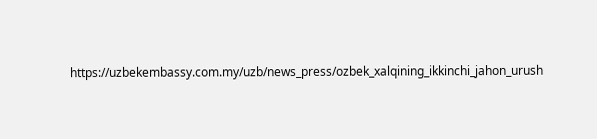https://uzbekembassy.com.my/uzb/news_press/ozbek_xalqining_ikkinchi_jahon_urush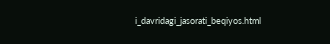i_davridagi_jasorati_beqiyos.html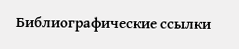Библиографические ссылки